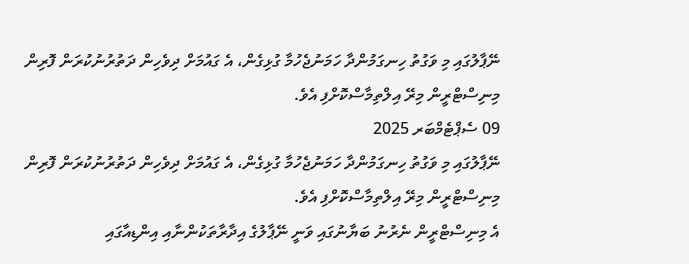ނޭޕާލުގައި މި ވަގުތު ހިނގަމުންދާ ހަމަނުޖެހުމާ ގުޅިގެން، އެ ގައުމަށް ދިވެހިން ދަތުރުނުކުރަން ފޮރިން މިނިސްޓްރީން މިރޭ އިލްތިމާސްކޮށްފި އެވެ.
09 ސެޕްޓެމްބަރ 2025
ނޭޕާލުގައި މި ވަގުތު ހިނގަމުންދާ ހަމަނުޖެހުމާ ގުޅިގެން، އެ ގައުމަށް ދިވެހިން ދަތުރުނުކުރަން ފޮރިން މިނިސްޓްރީން މިރޭ އިލްތިމާސްކޮށްފި އެވެ.
އެ މިނިސްޓްރީން ނެރުނު ބަޔާނުގައި ވަނީ ނޭޕާލުގެ އިދާރާތަކުންނާއި އިންޑިއާގައި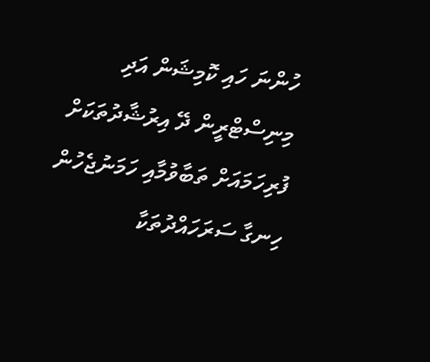ހުންނަ ހައި ކޮމިޝަން އަދި މިނިސްޓްރީން ދޭ އިރުޝާދުތަކަށް ފުރިހަމައަށް ތަބާވުމާއި ހަމަނުޖެހުން ހިނގާ ސަރަހައްދުތަކާ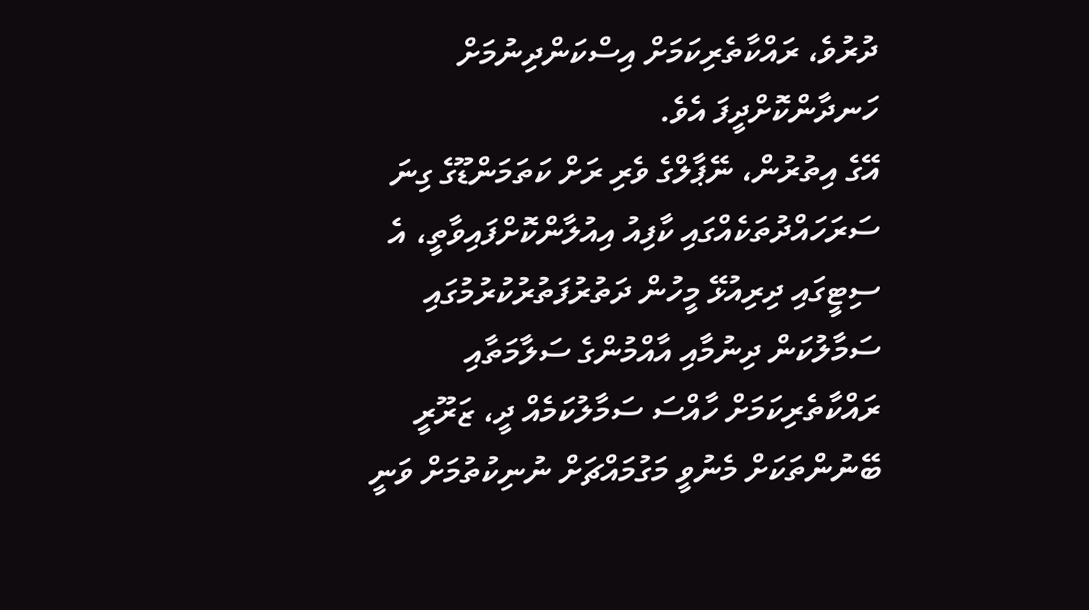ދުރުވެ، ރައްކާތެރިކަމަށް އިސްކަންދިނުމަށް ހަނދާންކޮށްދީފަ އެވެ.
އޭގެ އިތުރުން، ނޭޕާލްގެ ވެރި ރަށް ކަތަމަންޑޫގެ ގިނަ ސަރަހައްދުތަކެއްގައި ކާފިއު އިއުލާންކޮށްފައިވާތީ، އެ ސިޓީގައި ދިރިއުޅޭ މީހުން ދަތުރުފަތުރުކުރުމުގައި ސަމާލުކަން ދިނުމާއި އާއްމުންގެ ސަލާމަތާއި ރައްކާތެރިކަމަށް ހާއްސަ ސަމާލުކަމެއް ދީ، ޒަރޫރީ ބޭނުންތަކަށް މެނުވީ މަގުމައްޗަށް ނުނިކުތުމަށް ވަނީ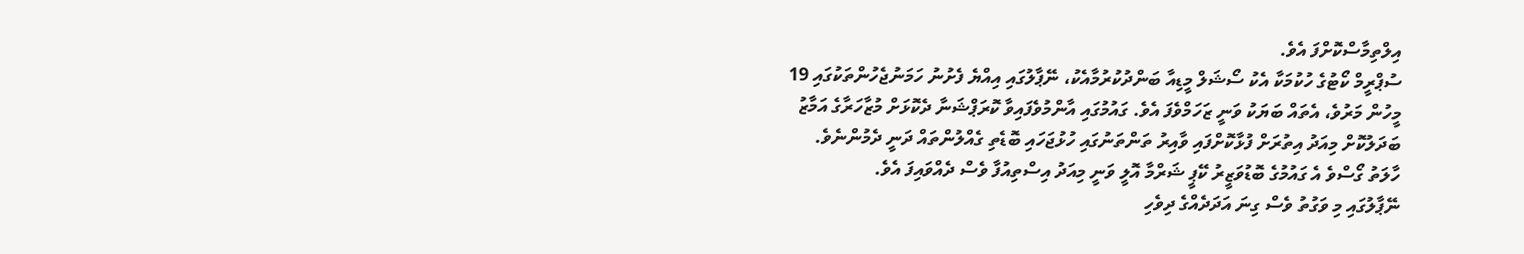އިލްތިމާސްކޮށްފަ އެވެ.
ސުޕްރީމް ކޯޓުގެ ހުކުމަކާ އެކު ސޯޝަލް މީޑިއާ ބަންދުކުރުމާއެކު، ނޭޕާލުގައި އިއްޔެ ފެށުނު ހަމަނުޖެހުންތަކުގައި 19 މީހުން މަރުވެ، އެތައް ބަޔަކު ވަނީ ޒަހަމްވެފަ އެވެ. ގައުމުގައި އާންމުވެފައިވާ ކޮރަޕްޝަނާ ދެކޮޅަށް މުޒާހަރާގެ އަމާޒު ބަދަލުކޮށް މިއަދު އިތުރަށް ފުޅާކޮށްފައި ވާއިރު ތަންތަނުގައި ހުޅުޖަހައި ބޮޑެތި ގެއްލުންތައް ދަނީ ދެމުންނެވެ. ހާލަތު ގޯސްވެ އެ ގައުމުގެ ބޮޑުވަޒީރު ކޭޕީ ޝަރްމާ އޮލީ ވަނީ މިއަދު އިސްތިއުފާ ވެސް ދެއްވައިފަ އެވެ.
ނޭޕާލުގައި މި ވަގުތު ވެސް ގިނަ އަދަދެއްގެ ދިވެހި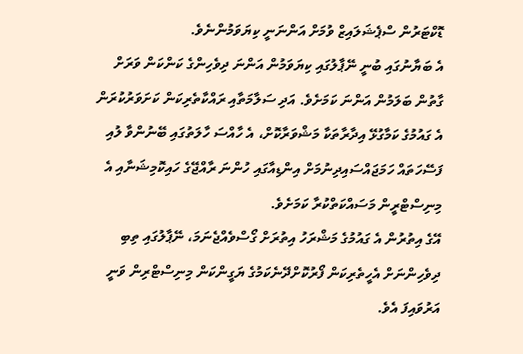ޑޮކްޓަރުން ސްޕެޝަލައިޒް ވުމަށް އަންނަނީ ކިޔަވަމުންނެވެ.
އެ ބަޔާނުގައި ބުނީ ނޭޕާލުގައި ކިޔަވަމުން އަންނަ ދިވެހިންގެ ކަންކަން ވަރަށް ގާތުން ބަލަމުން އަންނަ ކަމަށެވެ. އަދި ސަލާމަތާއި ރައްކާތެރިކަން ކަށަވަރުކުރަން އެ ގައުމުގެ ކަމާގުޅޭ އިދާރާތަކާ މަޝްވަރާކޮށް، އެ ހާއްސަ ހާލަތުގައި ބޭނުންވާ ލުއި ފަސޭހަތައް ހަމަޖައްސައިދިނުމަށް އިންޑިއާގައި ހުންނަ ރާއްޖޭގެ ހައިކޮމިޝަނާއި އެ މިނިސްޓްރީން މަސައްކަތްކުރާ ކަމަށެވެ.
އޭގެ އިތުރުން އެ ގައުމުގެ މަޝްރަހު އިތުރަށް ގޯސްވެއްޖެނަމަ، ނޭޕާލުގައި ތިބި ދިވެހިންނަށް އެހީތެރިކަން ފޯރުކޮށްދޭނެކަމުގެ ޔަގީންކަން މިނިސްޓްރިން ވަނީ އަރުވައިފަ އެވެ.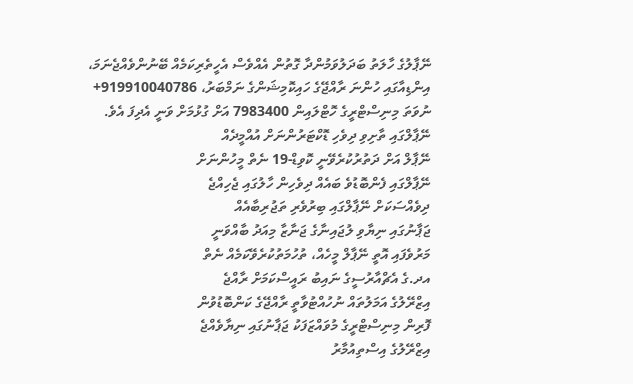ނޭޕާލުގެ ހާލަތު ބަދަލުވަމުންދާ ގޮތުން އެއްވެސް އެހީތެރިކަމެއް ބޭނުންވެއްޖެނަމަ، އިންޑިއާގައި ހުންނަ ރާއްޖޭގެ ހައިކޮމިޝަންގެ ނަމްބަރު، 919910040786+ ނުވަތަ މިނިސްޓްރީގެ ހޮޓްލައިން 7983400 އަށް ގުޅުމަށް ވަނީ އެދިފަ އެވެ.
ނޭޕާލްގައި ތާށިވި ދިވެހި ޑޮކްޓަރުންނަށް އުއްމީދެއް
ނޭޕާލް އަށް ދަތުރުކުރެވޭނީ ކޮވިޑް-19 ނެތް މީހުންނަށް
ނޭޕާލްގައި ފެންބޮޑުވެ ބައެއް ދިވެހިން ހާލުގައި ޖެހިއްޖެ
ދިވެއްސަކަށް ނޭޕާލްގައި ބިރުވެރި ތަޖުރިބާއެއް
ޖަޕާނުގައި ނިޔާވި ލުޖައިނާގެ ޖަނާޒާ މިއަދު ބާއްވަނީ
މަރުވެފައި އޮތީ ނޭޕާލް މީހެއް، ތުހުމަތުކުރެވޭކަމެއް ނެތް
އދ.ގެ އެޗްއާރުސީގެ ނައިބު ރައީސްކަމަށް ރާއްޖެ
އިޒްރޭލުގެ އަމަލުތައް ނުހުއްޓުވާތީ ރާއްޖޭގެ ކަންބޮޑުވުން
ފޮރިން މިނިސްޓްރީގެ މުވައްޒަފަކު ޖަޕާނުގައި ނިޔާވެއްޖެ
އިޒްރޭލުގެ އިސްތިއުމާރު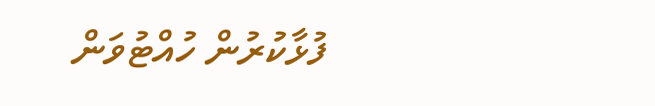ފުޅާކުރުން ހުއްޓުވަން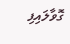ގޮވާލައިފި